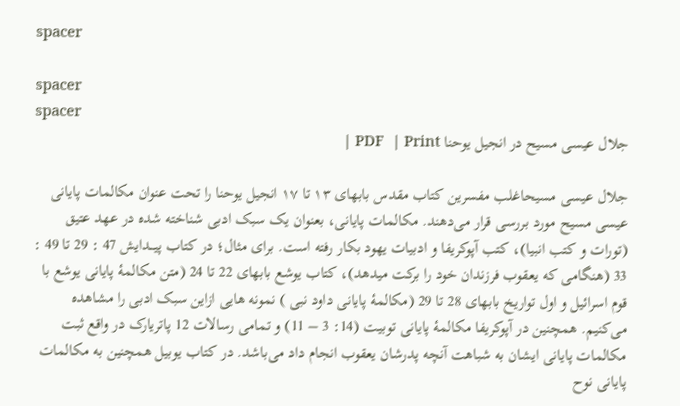spacer

spacer
spacer
جلال عیسی مسیح در انجیل یوحنا PDF  | Print |

جلال عیسی مسیحاغلب مفسرین کتاب مقدس بابهای ۱۳ تا ۱۷ انجیل یوحنا را تحت عنوان مکالمات پایانی عیسی مسیح مورد بررسی قرار می‌دهند. مکالمات پایانی، بعنوان یک سبک ادبی شناخته شده در عهد عتیق (تورات و کتب انبیا)، کتب آپوکریفا و ادبیات یهود بکار رفته است. برای مثال؛ در کتاب پیـــدایش 47 : 29 تا 49 : 33 (هنگامی که یعقوب فرزندان خود را برکت میدهد)، کتاب یوشع بابهای 22 تا 24 (متن مکالمۀ پایانی یوشع با قوم اسرائیل و اول تواریخ بابهای 28 تا 29 (مکالمۀ پایانی داود نبی ) نمونه هایی ازاین سبک ادبی را مشاهده می‌کنیم. همچنین در آپوکریفا مکالمۀ پایانی توبیت (14: 3 – 11) و تمامی رسالات 12 پاتریارک در واقع ثبت مکالمات پایانی ایشان به شباهت آنچه پدرشان یعقوب انجام داد می‌باشد. در کتاب یوبیل همچنین به مکالمات پایانی نوح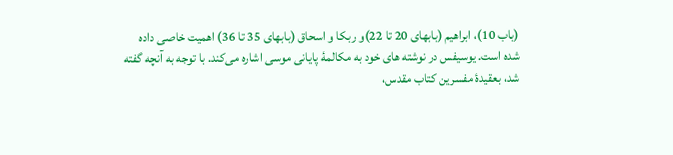(باب 10)، ابراهیم (بابهای 20 تا 22)و ربکا و اسحاق (بابهای 35 تا 36) اهمیت خاصی داده شده است. یوسیفس در نوشته های خود به مکالمۀ پایانی موسی اشاره می‌کند. با توجه به آنچه گفته شد، بعقیدۀ مفسرین کتاب مقدس،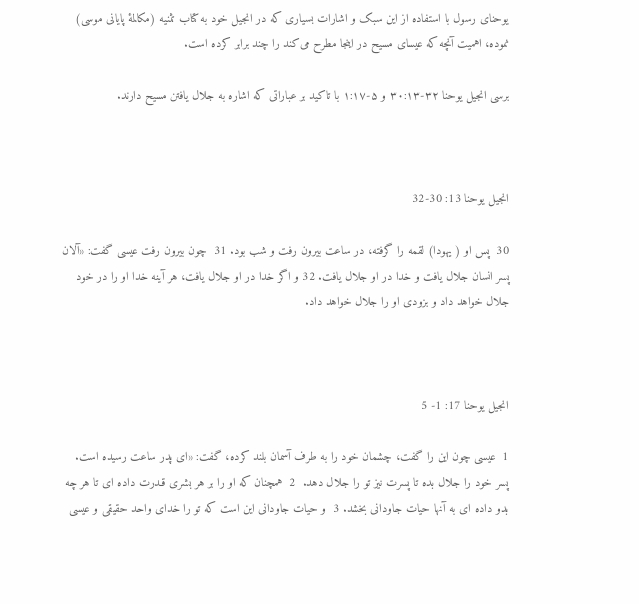یوحنای رسول با استفاده از این سبک و اشارات بسیاری که در انجیل خود به کتاب تثنیه (مکالمۀ پایانی موسی) نموده، اهمیت آنچه که عیسای مسیح در اینجا مطرح می‌کند را چند برابر کرده است.

برسی انجیل یوحنا ۳۲-۳۰:۱۳ و ۵-۱:۱۷ با تاکید بر عباراتی که اشاره به جلال یافتن مسیح دارند.



انجیل یوحنا 13: 30-32

30  پس او ( یهودا) لقمه را گرفته، در ساعت بیرون رفت و شب بود. 31  چون بیرون رفت عیسی گفت: «آلان پسر انسان جلال یافت و خدا در او جلال یافت. 32 و اگر خدا در او جلال یافت، هر آینه خدا او را در خود جلال خواهد داد و بزودی او را جلال خواهد داد.



انجیل یوحنا 17: 1- 5

1  عیسی چون این را گفت، چشمان خود را به طرف آسمان بلند کرده، گفت: «ای پدر ساعت رسیده است. پسر خود را جلال بده تا پسرت نیز تو را جلال دهد.  2  همچنان که او را بر هر بشری قـدرت داده ای تا هر چه بدو داده ای به آنها حیات جاودانی بخشد. 3  و حیات جاودانی این است که تو را خدای واحد حقیقی و عیسی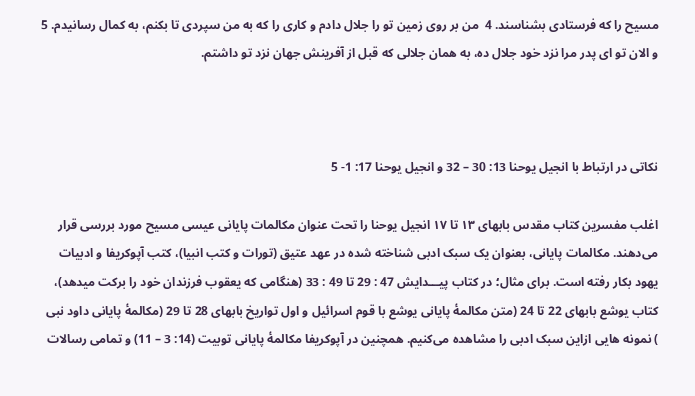مسیح را که فرستادی بشناسند. 4  من بر روی زمین تو را جلال دادم و کاری را که به من سپردی تا بکنم، به کمال رسانیدم. 5 و الان تو ای پدر مرا نزد خود جلال ده، به همان جلالی که قبل از آفرینش جهان نزد تو داشتم.



نکاتی در ارتباط با انجیل یوحنا 13: 30 – 32 و انجیل یوحنا 17: 1- 5

اغلب مفسرین کتاب مقدس بابهای ۱۳ تا ۱۷ انجیل یوحنا را تحت عنوان مکالمات پایانی عیسی مسیح مورد بررسی قرار می‌دهند. مکالمات پایانی، بعنوان یک سبک ادبی شناخته شده در عهد عتیق (تورات و کتب انبیا)، کتب آپوکریفا و ادبیات یهود بکار رفته است. برای مثال؛ در کتاب پیـــدایش 47 : 29 تا 49 : 33 (هنگامی که یعقوب فرزندان خود را برکت میدهد)، کتاب یوشع بابهای 22 تا 24 (متن مکالمۀ پایانی یوشع با قوم اسرائیل و اول تواریخ بابهای 28 تا 29 (مکالمۀ پایانی داود نبی ) نمونه هایی ازاین سبک ادبی را مشاهده می‌کنیم. همچنین در آپوکریفا مکالمۀ پایانی توبیت (14: 3 – 11) و تمامی رسالات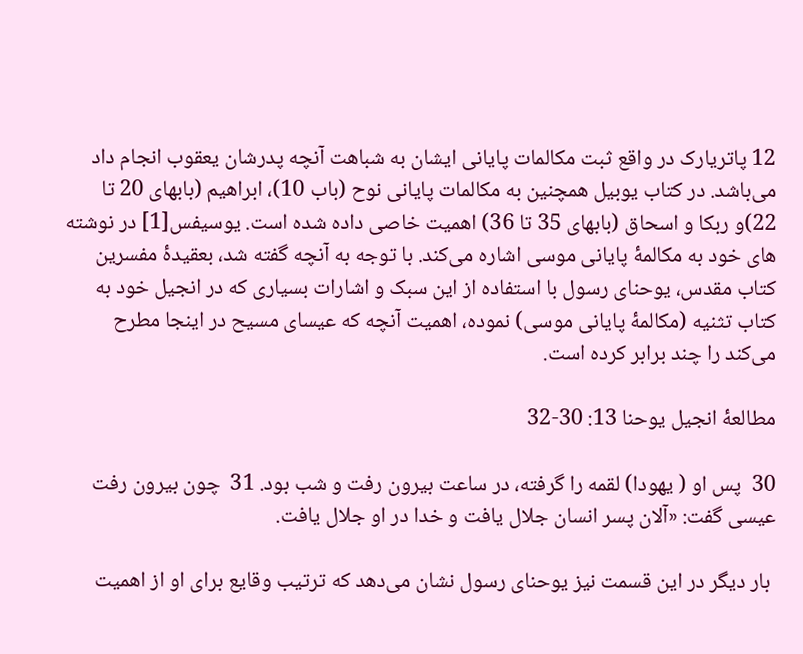12 پاتریارک در واقع ثبت مکالمات پایانی ایشان به شباهت آنچه پدرشان یعقوب انجام داد می‌باشد. در کتاب یوبیل همچنین به مکالمات پایانی نوح (باب 10)، ابراهیم (بابهای 20 تا 22)و ربکا و اسحاق (بابهای 35 تا 36) اهمیت خاصی داده شده است. یوسیفس[1] در نوشته های خود به مکالمۀ پایانی موسی اشاره می‌کند. با توجه به آنچه گفته شد، بعقیدۀ مفسرین کتاب مقدس، یوحنای رسول با استفاده از این سبک و اشارات بسیاری که در انجیل خود به کتاب تثنیه (مکالمۀ پایانی موسی) نموده، اهمیت آنچه که عیسای مسیح در اینجا مطرح می‌کند را چند برابر کرده است.

مطالعۀ انجیل یوحنا 13: 30-32

30  پس او ( یهودا) لقمه را گرفته، در ساعت بیرون رفت و شب بود. 31  چون بیرون رفت عیسی گفت: «آلان پسر انسان جلال یافت و خدا در او جلال یافت.

 بار دیگر در این قسمت نیز یوحنای رسول نشان می‌دهد که ترتیب وقایع برای او از اهمیت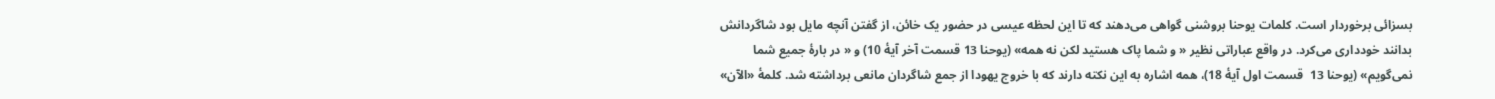بسزائی برخوردار است. کلمات یوحنا بروشنی گواهی می‌دهند که تا این لحظه عیسی در حضور یک خائن، از گفتن آنچه مایل بود شاگردانش بدانند خودداری می‌کرد. در واقع عباراتی نظیر « و شما پاک هستید لکن نه همه» (یوحنا 13 قسمت آخر آیۀ 10) و « در بارۀ جمیع شما نمی‌گویم» (یوحنا 13  قسمت اول آیۀ 18)، همه اشاره به این نکته دارند که با خروج یهودا از جمع شاگردان مانعی برداشته شد. کلمۀ «الآن»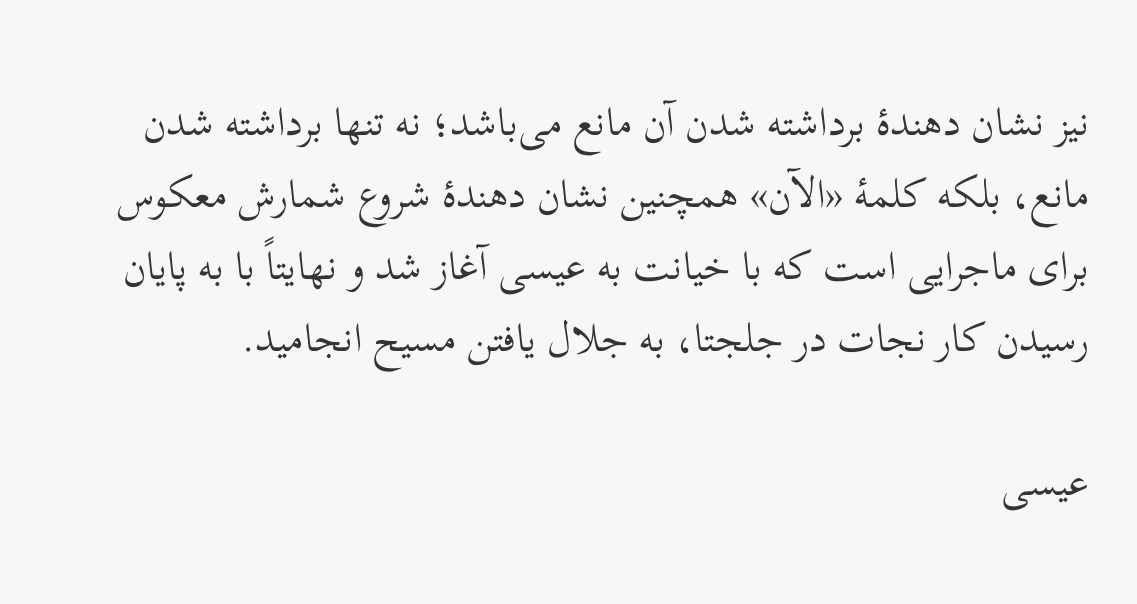نیز نشان دهندۀ برداشته شدن آن مانع می‌باشد؛ نه تنها برداشته شدن مانع، بلکه کلمۀ «الآن» همچنین نشان دهندۀ شروع شمارش معکوس برای ماجرایی است که با خیانت به عیسی آغاز شد و نهایتاً با به پایان رسیدن کار نجات در جلجتا، به جلال یافتن مسیح انجامید.

عیسی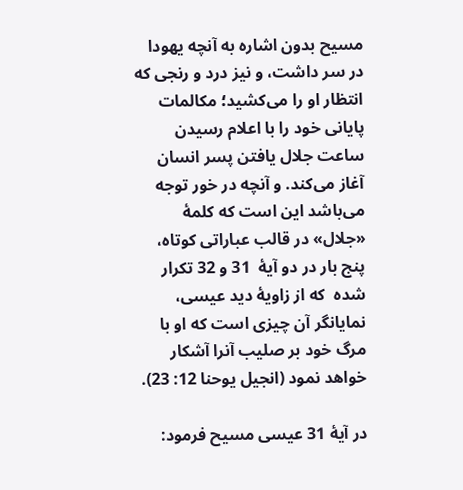مسیح بدون اشاره به آنچه یهودا در سر داشت، و نیز درد و رنجی که انتظار او را می‌کشید؛ مکالمات پایانی خود را با اعلام رسیدن ساعت جلال یافتن پسر انسان آغاز می‌کند. و آنچه در خور توجه می‌باشد این است که کلمۀ «جلال» در قالب عباراتی کوتاه، پنج بار در دو آیۀ  31 و 32 تکرار شده  که از زاویۀ دید عیسی، نمایانگر آن چیزی است که او با مرگ خود بر صلیب آنرا آشکار خواهد نمود (انجیل یوحنا 12: 23).

در آیۀ 31 عیسی مسیح فرمود: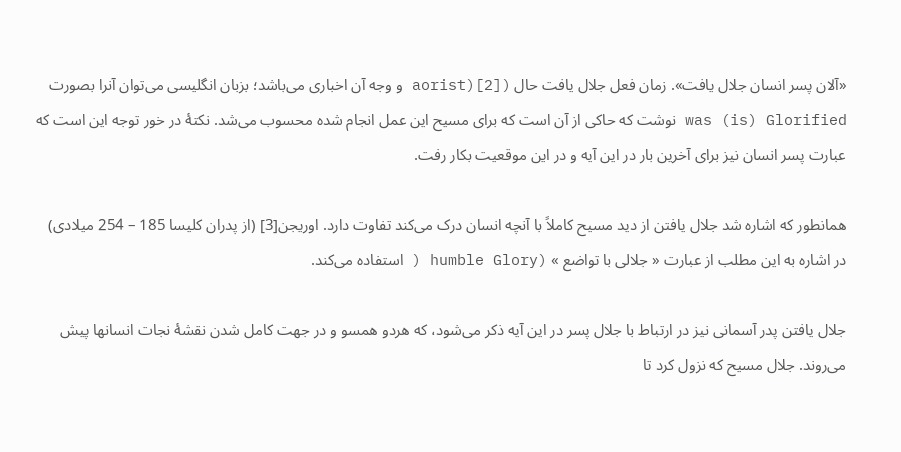«آلان پسر انسان جلال یافت». زمان فعل جلال یافت حال ([2](aorist و وجه آن اخباری می‌باشد؛ بزبان انگلیسی می‌توان آنرا بصورت was (is) Glorified نوشت که حاکی از آن است که برای مسیح این عمل انجام شده محسوب می‌شد. نکتۀ در خور توجه این است که عبارت پسر انسان نیز برای آخرین بار در این آیه و در این موقعیت بکار رفت.

همانطور که اشاره شد جلال یافتن از دید مسیح کاملاً با آنچه انسان درک می‌کند تفاوت دارد. اوریجن[3] (از پدران کلیسا 185 – 254 میلادی) در اشاره به این مطلب از عبارت « جلالی با تواضع » (humble Glory ( استفاده می‌کند.

جلال یافتن پدر آسمانی نیز در ارتباط با جلال پسر در این آیه ذکر می‌شود، که هردو همسو و در جهت کامل شدن نقشۀ نجات انسانها پیش می‌روند. جلال مسیح که نزول کرد تا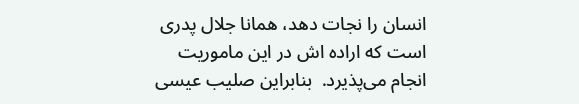انسان را نجات دهد، همانا جلال پدری است که اراده اش در این ماموریت انجام می‌پذیرد.  بنابراین صلیب عیسی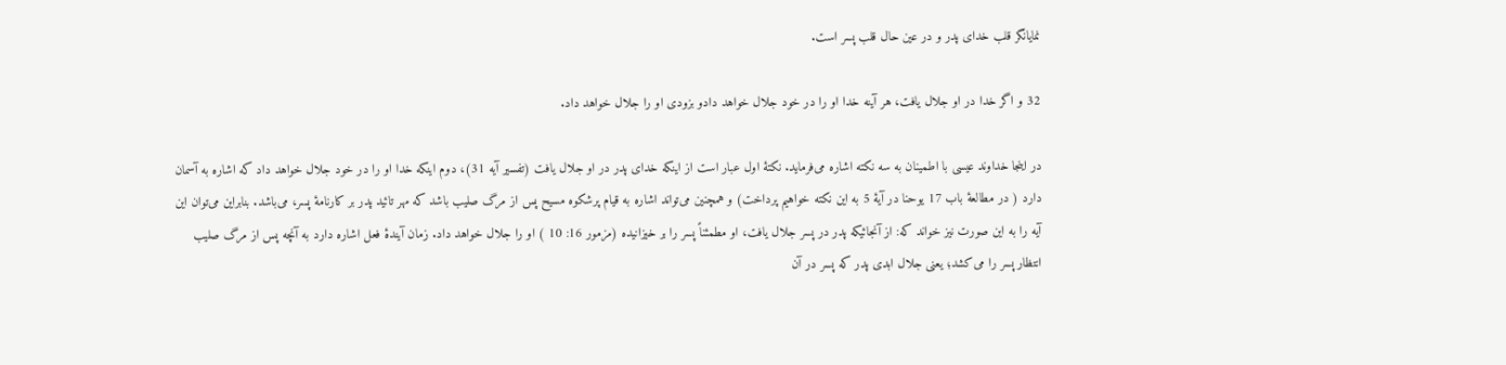نمایانگر قلب خدای پدر و در عین حال قلب پسر است.

32 و اگر خدا در او جلال یافت، هر آینه خدا او را در خود جلال خواهد دادو بزودی او را جلال خواهد داد.

در اینجا خداوند عیسی با اطمینان به سه نکته اشاره می‌فرماید. نکتۀ اول عبار است از اینکه خدای پدر در او جلال یافت (تفسیر آیه 31)، دوم اینکه خدا او را در خود جلال خواهد داد که اشاره به آسمان دارد ( در مطالعۀ باب 17 یوحنا در آیۀ 5 به این نکته خواهیم پرداخت) و همچنین می‌تواند اشاره به قیام پرشکوه مسیح پس از مرگ صلیب باشد که مهر تائید پدر بر کارنامۀ پسر، می‌باشد. بنابراین می‌توان این آیه را به این صورت نیز خواند که: از آنجائیکه پدر در پسر جلال یافت، او مطمئناً پسر را بر خیزانیده (مزمور 16: 10 ) او را جلال خواهد داد. زمان آیندۀ فعل اشاره دارد به آنچه پس از مرگ صلیب انتظار پسر را می‌کشد؛ یعنی جلال ابدی پدر که پسر در آن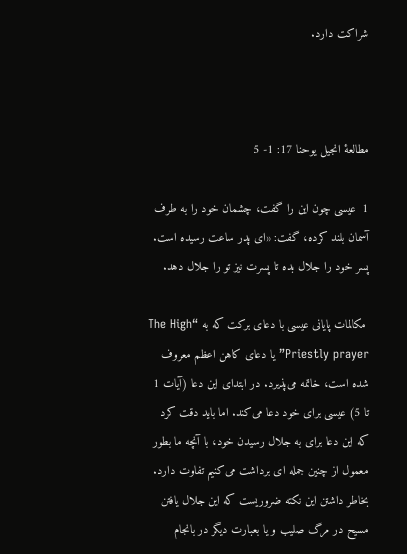شراکت دارد.



مطالعۀ انجیل یوحنا 17: 1- 5

1  عیسی چون این را گفت، چشمان خود را به طرف آسمان بلند کرده، گفت: «ای پدر ساعت رسیده است. پسر خود را جلال بده تا پسرت نیز تو را جلال دهد.

 مکالمات پایانی عیسی با دعای برکت که به “The High Priestly prayer” یا دعای کاهن اعظم معروف شده است، خاتمه می‌پذیرد. در ابتدای این دعا (آیات 1 تا 5) عیسی برای خود دعا می‌کند. اما باید دقت کرد که این دعا برای به جلال رسیدن خود، با آنچه ما بطور معمول از چنین جمله ای برداشت می‌کنیم تفاوت دارد. بخاطر داشتن این نکته ضروریست که این جلال یافتن مسیح در مرگ صلیب و یا بعبارت دیگر در بانجام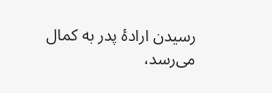رسیدن ارادۀ پدر به کمال می‌رسد،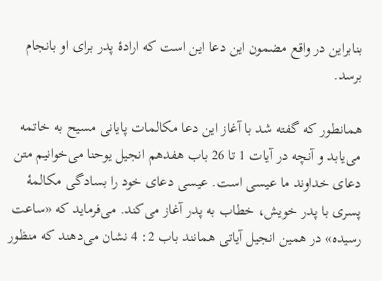بنابراین در واقع مضمون این دعا این است که ارادۀ پدر برای او بانجام برسد.

همانطور که گفته شد با آغاز این دعا مکالمات پایانی مسیح به خاتمه می‌یابد و آنچه در آیات 1 تا 26 باب هفدهم انجیل یوحنا می‌خوانیم متن دعای خداوند ما عیسی است. عیسی دعای خود را بسادگی مکالمۀ پسری با پدر خویش، خطاب به پدر آغاز می‌کند. می‌فرماید که «ساعت رسیده» در همین انجیل آیاتی همانند باب 2: 4 نشان می‌دهند که منظور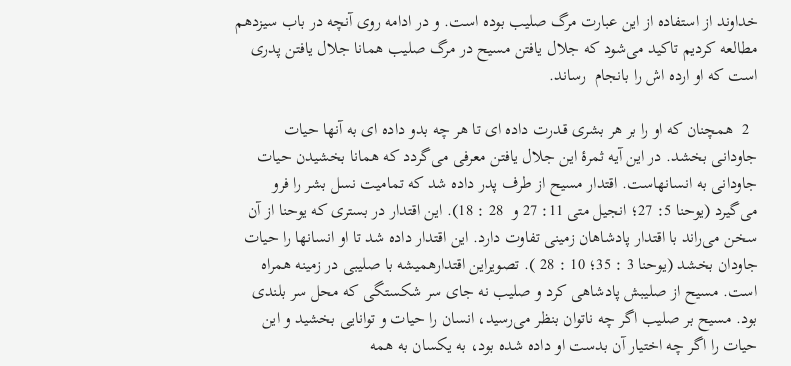خداوند از استفاده از این عبارت مرگ صلیب بوده است. و در ادامه روی آنچه در باب سیزدهم مطالعه کردیم تاکید می‌شود که جلال یافتن مسیح در مرگ صلیب همانا جلال یافتن پدری است که او ارده اش را بانجام  رساند.

  2  همچنان که او را بر هر بشری قـدرت داده ای تا هر چه بدو داده ای به آنها حیات جاودانی بخشد. در این آیه ثمرۀ این جلال یافتن معرفی می‌گردد که همانا بخشیدن حیات جاودانی به انسانهاست. اقتدار مسیح از طرف پدر داده شد که تمامیت نسل بشر را فرو می‌گیرد (یوحنا 5: 27؛ انجیل متی 11: 27 و  28 : 18). این اقتدار در بستری که یوحنا از آن سخن می‌راند با اقتدار پادشاهان زمینی تفاوت دارد. این اقتدار داده شد تا او انسانها را حیات جاودان بخشد (یوحنا 3 : 35؛ 10 : 28 ). تصویراین اقتدارهمیشه با صلیبی در زمینه همراه است. مسیح از صلیبش پادشاهی کرد و صلیب نه جای سر شکستگی که محل سر بلندی بود. مسیح بر صلیب اگر چه ناتوان بنظر می‌رسید، انسان را حیات و توانایی بخشید و این حیات را اگر چه اختیار آن بدست او داده شده بود، به یکسان به همه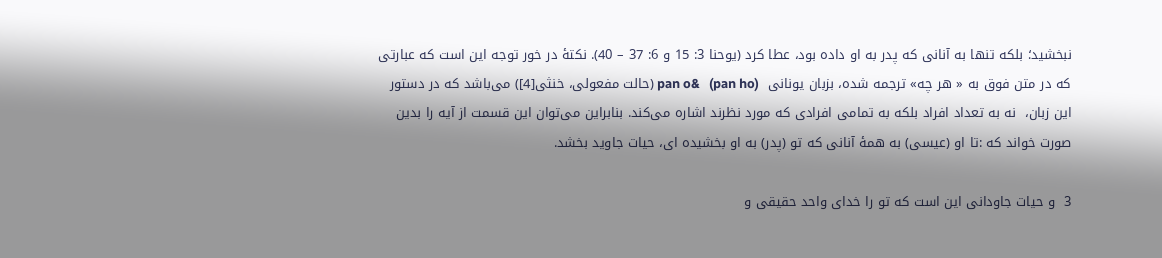نبخشید؛ بلکه تنها به آنانی که پدر به او داده بود، عطا کرد (یوحنا 3: 15 و 6: 37 – 40). نکتۀ در خور توجه این است که عبارتی که در متن فوق به « هر چه» ترجمه شده، بزبان یونانی  pan o&   (pan ho) (حالت مفعولی، خنثی[4]) می‌باشد که در دستور این زبان،  نه به تعداد افراد بلکه به تمامی افرادی که مورد نظرند اشاره می‌کند. بنابراین می‌توان این قسمت از آیه را بدین صورت خواند که :تا او (عیسی) به همۀ آنانی که تو (پدر) به او بخشیده ای، حیات جاوید بخشد.

3  و حیات جاودانی این است که تو را خدای واحد حقیقی و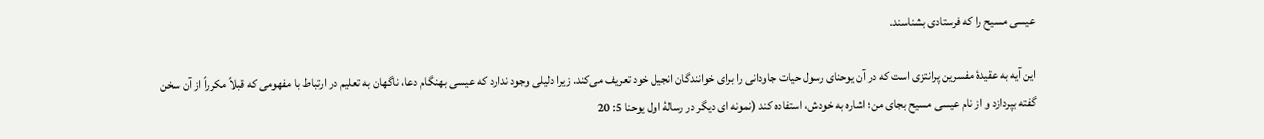عیسی مسیح را که فرستادی بشناسند.

این آیه به عقیدۀ مفسرین پرانتزی است که در آن یوحنای رسول حیات جاودانی را برای خوانندگان انجیل خود تعریف می‌کند. زیرا دلیلی وجود ندارد که عیسی بهنگام دعا، ناگهان به تعلیم در ارتباط با مفهومی که قبلاً مکرراً از آن سخن گفته بپردازد و از نام عیسی مسیح بجای من؛ اشاره به خودش، استفاده کند (نمونه ای دیگر در رسالۀ اول یوحنا 5: 20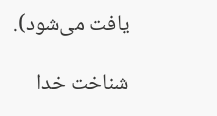یافت می‌شود).

شناخت خدا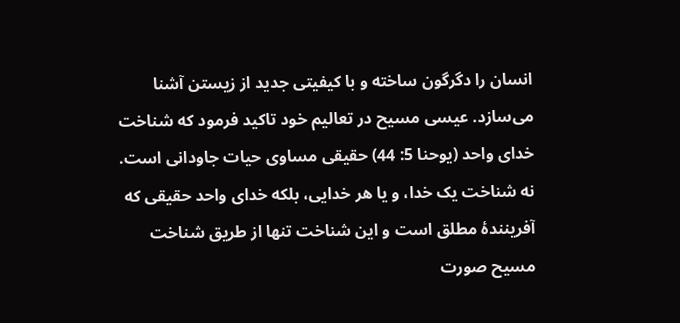انسان را دگرگون ساخته و با کیفیتی جدید از زیستن آشنا می‌سازد. عیسی مسیح در تعالیم خود تاکید فرمود که شناخت خدای واحد (یوحنا 5: 44) حقیقی مساوی حیات جاودانی است. نه شناخت یک خدا، و یا هر خدایی، بلکه خدای واحد حقیقی که آفرینندۀ مطلق است و این شناخت تنها از طریق شناخت مسیح صورت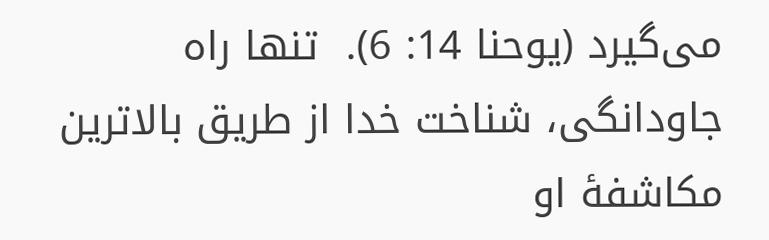می‌گیرد (یوحنا 14: 6).  تنها راه جاودانگی، شناخت خدا از طریق بالاترین مکاشفۀ او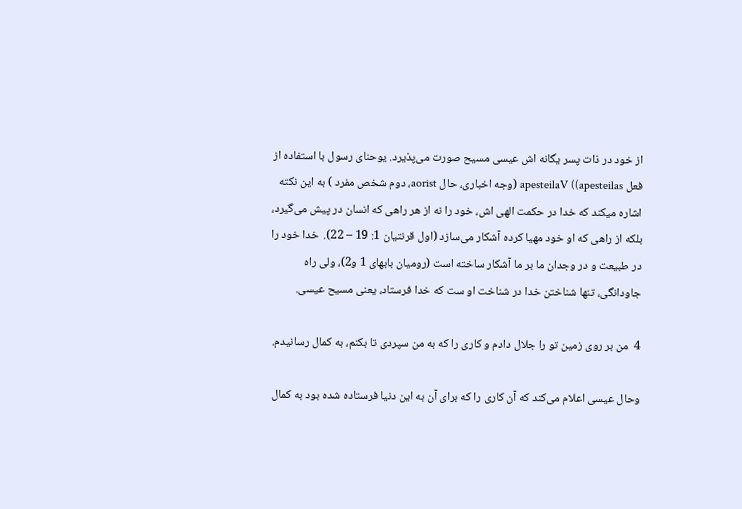از خود در ذات پسر یگانه اش عیسی مسیح صورت می‌پذیرد. یوحنای رسول با استفاده از فعل apesteilaV ((apesteilas (وجه اخباری، حال aorist، دوم شخص مفرد ) به این نکته اشاره میکند که خدا در حکمت الهی اش، خود را نه از هر راهی که انسان در پیش می‌گیرد، بلکه از راهی که او خود مهیا کرده آشکار می‌سازد (اول قرنتیان 1: 19 – 22).  خدا خود را در طبیعت و در وجدان ما بر ما آشکار ساخته است (رومیان بابهای 1 و2)، ولی راه جاودانگی، تنها شناختن خدا در شناخت او ست که خدا فرستاد، یعنی مسیح عیسی.

4  من بر روی زمین تو را جلال دادم و کاری را که به من سپردی تا بکنم، به کمال رسانیدم.

وحال عیسی اعلام می‌کند که آن کاری را که برای آن به این دنیا فرستاده شده بود به کمال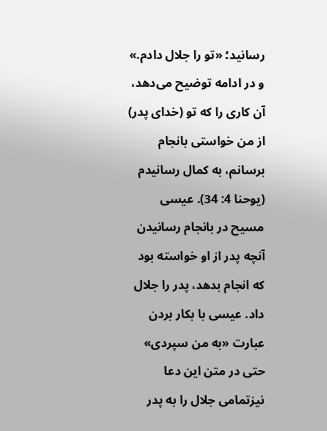رسانید؛ «تو را جلال دادم.» و در ادامه توضیح می‌دهد، آن کاری را که تو (خدای پدر) از من خواستی بانجام برسانم، به کمال رسانیدم (یوحنا 4: 34). عیسی مسیح در بانجام رسانیدن آنچه پدر از او خواسته بود که انجام بدهد، پدر را جلال داد. عیسی با بکار بردن عبارت «به من سپردی» حتی در متن این دعا نیزتمامی جلال را به پدر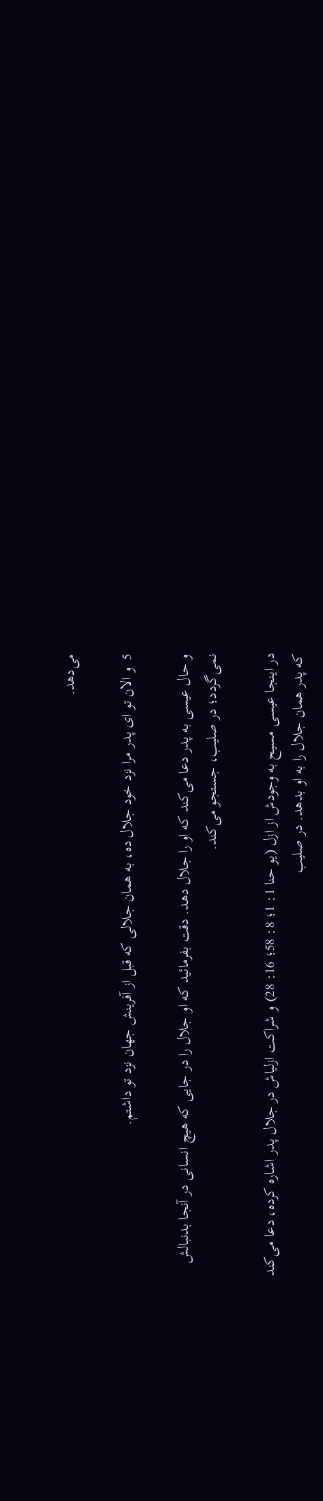می‌دهد.

5  و الان تو ای پدر مرا نزد خود جلال ده، به همان جلالی که قبل از آفرینش جهان نزد تو داشتم.

و حال عیسی به پدر دعا می‌کند که او را جلال دهد. دقت بفرمائید که او جلال را در جایی که هیچ انسانی در آنجا بدنبالش نمی‌گردد؛ در صلیب، جستجو می‌کند.

در اینجا عیسی مسیح به وجودش از ازل (یو حنا 1: 1؛ 8: 58؛ 16: 28) و شراکت ازلیاش در جلال پدر اشاره کرده، دعا می‌کند که پدر همان جلال را به او بدهد. در صلیب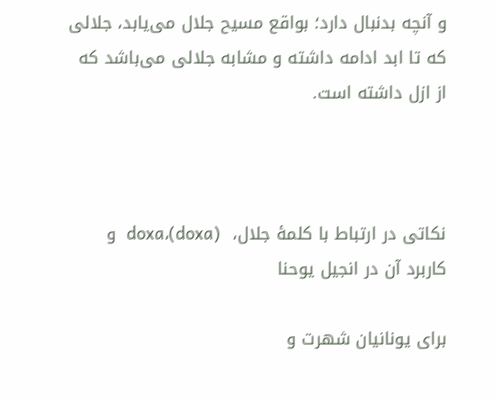و آنچه بدنبال دارد؛ بواقع مسیح جلال می‌یابد، جلالی که تا ابد ادامه داشته و مشابه جلالی می‌باشد که از ازل داشته است.



نکاتی در ارتباط با کلمۀ جلال،  doxa،(doxa)  و کاربرد آن در انجیل یوحنا

برای یونانیان شهرت و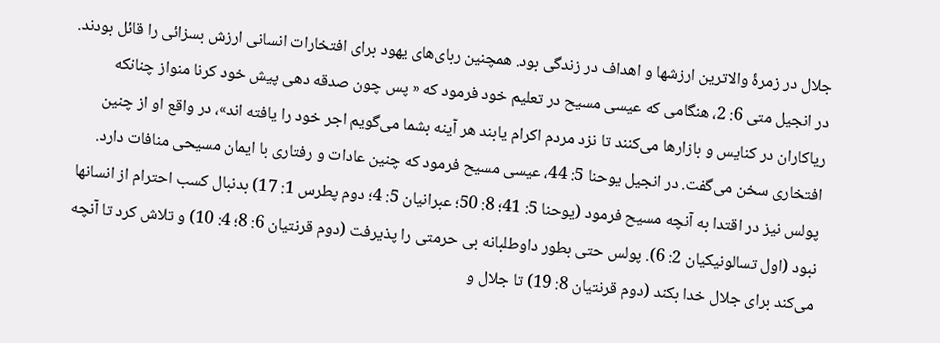جلال در زمرۀ والاترین ارزشها و اهداف در زندگی بود. همچنین ربای‌های یهود برای افتخارات انسانی ارزش بسزائی را قائل بودند. در انجیل متی 6: 2، هنگامی که عیسی مسیح در تعلیم خود فرمود که « پس چون صدقه دهی پیش خود کرنا منواز چنانکه ریاکاران در کنایس و بازارها می‌کنند تا نزد مردم اکرام یابند هر آینه بشما می‌گویم اجر خود را یافته اند»، در واقع او از چنین افتخاری سخن می‌گفت. در انجیل یوحنا 5: 44، عیسی مسیح فرمود که چنین عادات و رفتاری با ایمان مسیحی منافات دارد. پولس نیز در اقتدا به آنچه مسیح فرمود (یوحنا 5: 41؛ 8: 50؛ عبرانیان 5: 4؛ دوم پطرس 1: 17) بدنبال کسب احترام از انسانها نبود (اول تسالونیکیان 2: 6). پولس حتی بطور داوطلبانه بی حرمتی را پذیرفت (دوم قرنتیان 6: 8؛ 4: 10) و تلاش کرد تا آنچه می‌کند برای جلال خدا بکند (دوم قرنتیان 8: 19) تا جلال و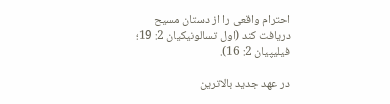احترام واقعی را از دستان مسیح دریافت کند (اول تسالونیکیان 2: 19؛ فیلیپیان 2: 16).

در عهد جدید بالاترین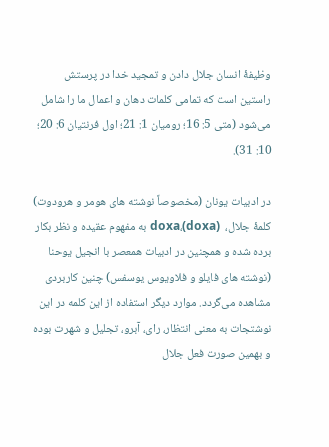وظیفۀ انسان جلال دادن و تمجید خدا در پرستش راستین است که تمامی کلمات دهان و اعمال ما را شامل می‌شود (متی 5: 16؛ رومیان 1: 21؛ اول فرنتیان 6: 20؛ 10: 31).

در ادبیات یونان (مخصوصاً نوشته های هومر و هرودوت) کلمۀ جلال،  doxa،(doxa) به مفهوم عقیده و نظر بکار برده شده و همچنین در ادبیات همعصر با انجیل یوحنا (نوشته های فایلو و فلاویوس یوسفس) چنین کاربردی مشاهده می‌گردد. موارد دیگر استفاده از این کلمه در این نوشتجات به معنی انتظار، رای، آبرو، تجلیل و شهرت بوده و بهمین صورت فعل جلال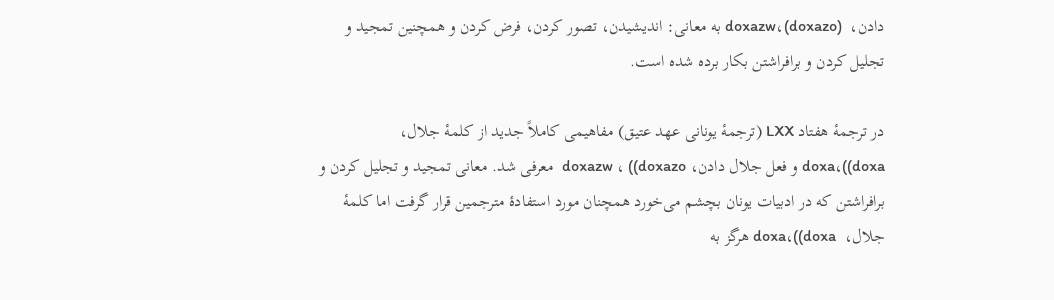دادن،  doxazw،(doxazo) به معانی: اندیشیدن، تصور کردن، فرض کردن و همچنین تمجید و تجلیل کردن و برافراشتن بکار برده شده است.

در ترجمۀ هفتاد LXX (ترجمۀ یونانی عهد عتیق) مفاهیمی کاملاً جدید از کلمۀ جلال،  doxa،((doxa و فعل جلال دادن، doxazw ، ((doxazo  معرفی شد. معانی تمجید و تجلیل کردن و برافراشتن که در ادبیات یونان بچشم می‌خورد همچنان مورد استفادۀ مترجمین قرار گرفت اما کلمۀ جلال،  doxa،((doxa هرگز به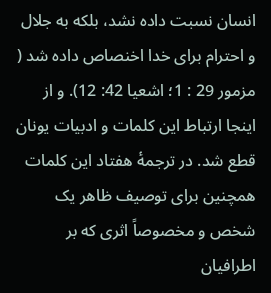انسان نسبت داده نشد، بلکه به جلال و احترام برای خدا اخنصاص داده شد ( مزمور 29 : 1؛ اشعیا 42: 12). و از اینجا ارتباط این کلمات و ادبیات یونان قطع شد. در ترجمۀ هفتاد این کلمات همچنین برای توصیف ظاهر یک شخص و مخصوصاً اثری که بر اطرافیان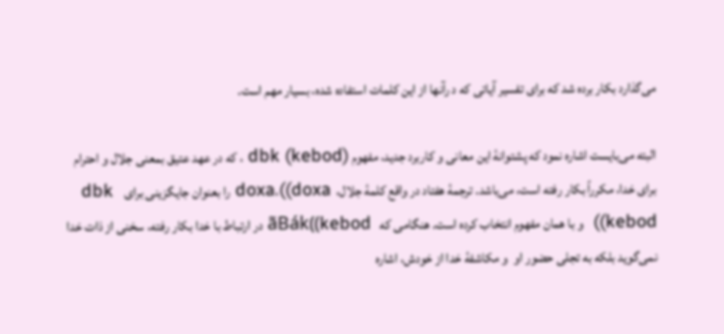می‌گذارد بکار برده شد که برای تفسیر آیاتی که د رآنها از این کلمات استفاده شده، بسیار مهم است.

البته می‌بایست اشاره نمود که پشتوانۀ این معانی و کاربرد جدید، مفهوم dbk (kebod) ، که در عهد عتیق بمعنی جلال و احترام برای خدا، مکرراً بکار رفته است، می‌باشد. ترجمۀ هفتاد در واقع کلمۀ جلال،  doxa،((doxa را بعنوان جایگزینی برای    dbk ((kebod  و با همان مفهوم انتخاب کرده است. هنگامی که   ãBák((kebod در ارتباط با خدا بکار رفته، سخنی از ذات خدا نمی‌گوید بلکه به تجلی حضور او  و مکاشفۀ خدا از خودش، اشاره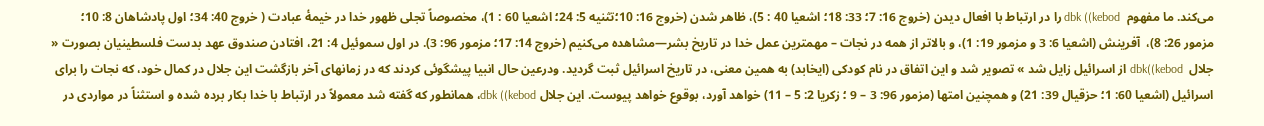می‌کند. ما مفهوم  dbk ((kebod را در ارتباط با افعال دیدن (خروج 16: 7؛ 33: 18؛ اشعیا 40 : 5)، ظاهر شدن (خروج 16: 10؛تثنیه 5: 24؛ اشعیا 60 : 1)، مخصوصاً تجلی ظهور خدا در خیمۀ عبادت ( خروج 40: 34؛ اول پادشاهان 8: 10؛ مزمور 26: 8)،  آفرینش (اشعیا 6: 3 و مزمور 19: 1)، و بالاتر از همه در نجات – مهمترین عمل خدا در تاریخ بشر—مشاهده می‌کنیم (خروج 14: 17؛ مزمور 96: 3). در اول سموئیل 4: 21، افتادن صندوق عهد بدست فلسطینیان بصورت « جلال  dbk((kebod از اسرائیل زایل شد » تصویر شد و این اتفاق در نام کودکی (ایخابد) به همین معنی، در تاریخ اسرائیل ثبت گردید. ودرعین حال انبیا پیشگوئی کردند که در زمانهای آخر بازگشت این جلال در کمال خود، که نجات را برای اسرائیل (اشعیا 60: 1؛ حزقیال 39: 21) و همچنین امتها (مزمور 96: 3 – 9 ؛ زکریا 2: 5 – 11) خواهد آورد، بوقوع خواهد پیوست. این جلال dbk ((kebod، همانطور که گفته شد معمولاً در ارتباط با خدا بکار برده شده و استثناً در مواردی در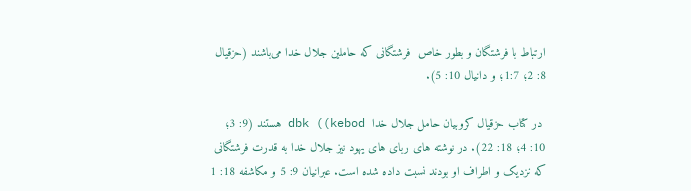ارتباط با فرشتگان و بطور خاص  فرشتگانی که حاملین جلال خدا می‌باشند (حزقیال 8: 2؛ 1:7؛ و دانیال 10: 5).

 در کتاب حزقیال کروبیان حامل جلال خدا  dbk ((kebod هستند (9: 3؛ 10: 4؛ 18: 22). در نوشته های ربای های یهود نیز جلال خدا به قدرت فرشتگانی که نزدیک و اطراف او بودند نسبت داده شده است. عبرانیان 9: 5 و مکاشفه 18: 1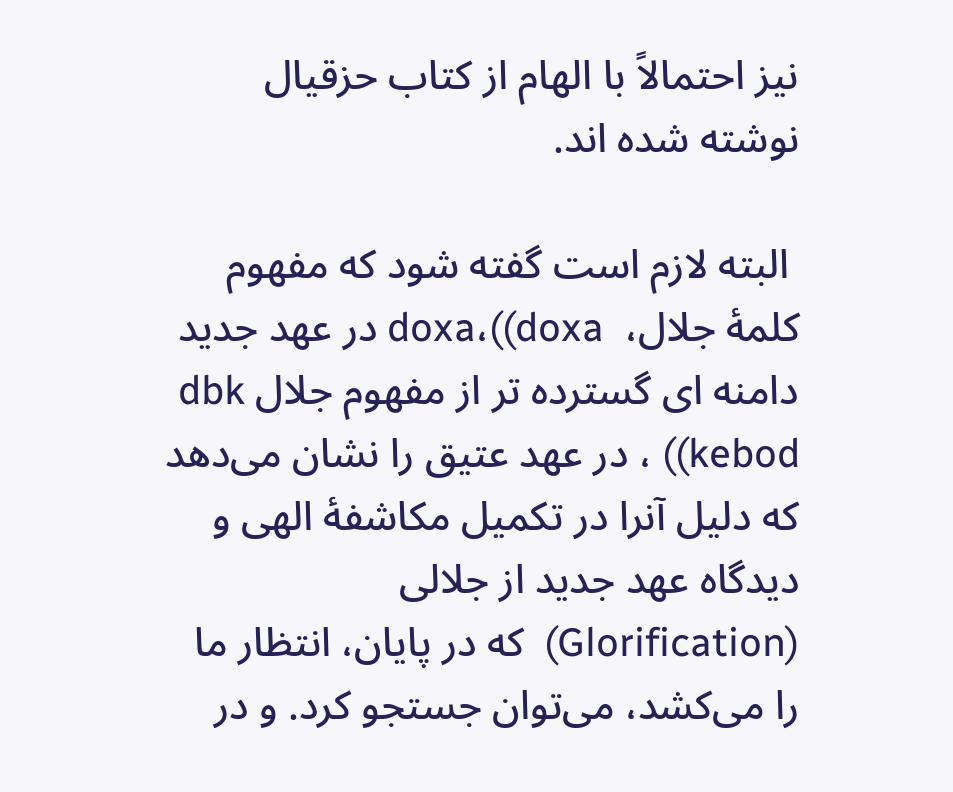نیز احتمالاً با الهام از کتاب حزقیال نوشته شده اند.

 البته لازم است گفته شود که مفهوم کلمۀ جلال،  doxa،((doxa در عهد جدید دامنه ای گسترده تر از مفهوم جلال dbk ((kebod ، در عهد عتیق را نشان می‌دهد که دلیل آنرا در تکمیل مکاشفۀ الهی و دیدگاه عهد جدید از جلالی (Glorification)  که در پایان، انتظار ما را می‌کشد، می‌توان جستجو کرد. و در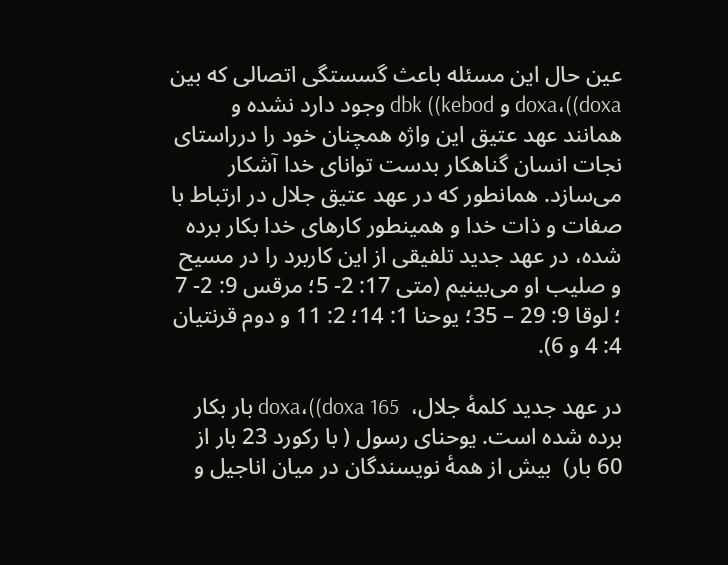عین حال این مسئله باعث گسستگی اتصالی که بین doxa،((doxa و dbk ((kebod وجود دارد نشده و همانند عهد عتیق این واژه همچنان خود را درراستای نجات انسان گناهکار بدست توانای خدا آشکار می‌سازد. همانطور که در عهد عتیق جلال در ارتباط با صفات و ذات خدا و همینطور کارهای خدا بکار برده شده، در عهد جدید تلفیقی از این کاربرد را در مسیح و صلیب او می‌بینیم (متی 17: 2- 5؛ مرقس 9: 2- 7 ؛ لوقا 9: 29 – 35؛ یوحنا 1: 14؛ 2: 11 و دوم قرنتیان 4: 4 و 6).

در عهد جدید کلمۀ جلال،  doxa،((doxa 165 بار بکار برده شده است. یوحنای رسول ( با رکورد 23 بار از 60 بار)  بیش از همۀ نویسندگان در میان اناجیل و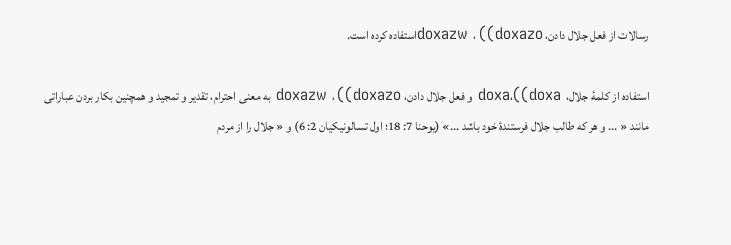رسالات از فعل جلال دادن، doxazw ، ((doxazoاستفاده کرده است.

استفاده از کلمۀ جلال،  doxa،((doxa و فعل جلال دادن، doxazw ، ((doxazo به معنی احترام، تقدیر و تمجید و همچنین بکار بردن عباراتی مانند « ... و هر که طالب جلال فرستندۀ خود باشد ...» (یوحنا 7: 18؛ اول تسالونیکیان 2: 6) و « جلال را از مردم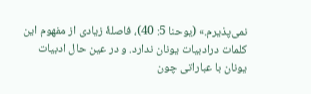نمی‌پذیرم.» (یوحنا 5: 40)، فاصلۀ زیادی از مفهوم این کلمات درادبیات یونان ندارد. و در عین حال ادبیات یونان با عباراتی چون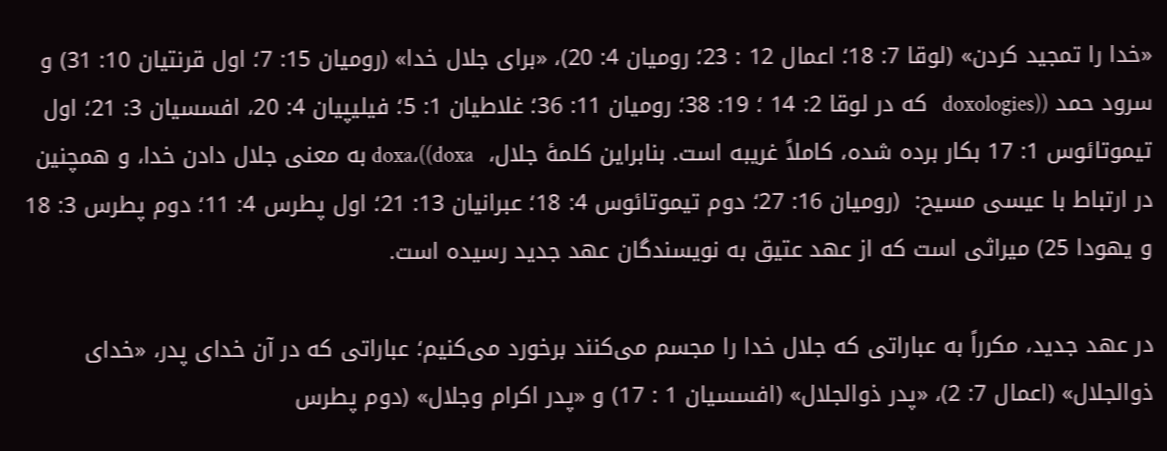«خدا را تمجید کردن» (لوقا 7: 18؛ اعمال 12 : 23؛ رومیان 4: 20)، «برای جلال خدا» (رومیان 15: 7؛ اول قرنتیان 10: 31) و سرود حمد ((doxologies   که در لوقا 2: 14 ؛ 19: 38؛ رومیان 11: 36؛ غلاطیان 1: 5؛ فیلیپیان 4: 20، افسسیان 3: 21؛ اول تیموتائوس 1: 17 بکار برده شده، کاملاً غریبه است. بنابراین کلمۀ جلال،  doxa،((doxa به معنی جلال دادن خدا، و همچنین در ارتباط با عیسی مسیح:  (رومیان 16: 27؛ دوم تیموتائوس 4: 18؛ عبرانیان 13: 21؛ اول پطرس 4: 11؛ دوم پطرس 3: 18 و یهودا 25) میراثی است که از عهد عتیق به نویسندگان عهد جدید رسیده است.

در عهد جدید، مکرراً به عباراتی که جلال خدا را مجسم می‌کنند برخورد می‌کنیم؛ عباراتی که در آن خدای پدر، «خدای ذوالجلال» (اعمال 7: 2)، «پدر ذوالجلال» (افسسیان 1 : 17) و «پدر اکرام وجلال» (دوم پطرس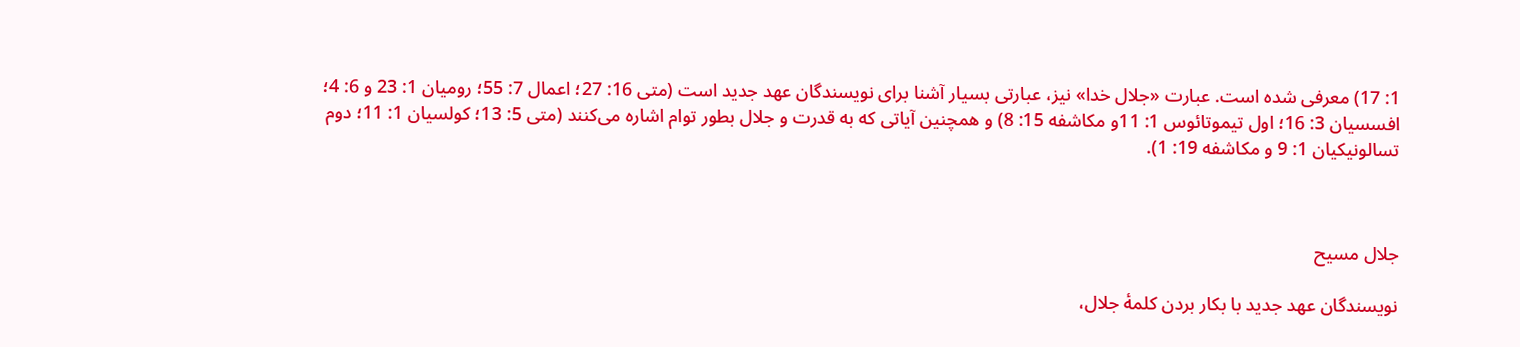1: 17) معرفی شده است. عبارت «جلال خدا» نیز، عبارتی بسیار آشنا برای نویسندگان عهد جدید است (متی 16: 27؛ اعمال 7: 55؛ رومیان 1: 23 و 6: 4؛ افسسیان 3: 16؛ اول تیموتائوس 1: 11و مکاشفه 15: 8) و همچنین آیاتی که به قدرت و جلال بطور توام اشاره می‌کنند (متی 5: 13؛ کولسیان 1: 11؛ دوم تسالونیکیان 1: 9 و مکاشفه 19: 1).



جلال مسیح

نویسندگان عهد جدید با بکار بردن کلمۀ جلال،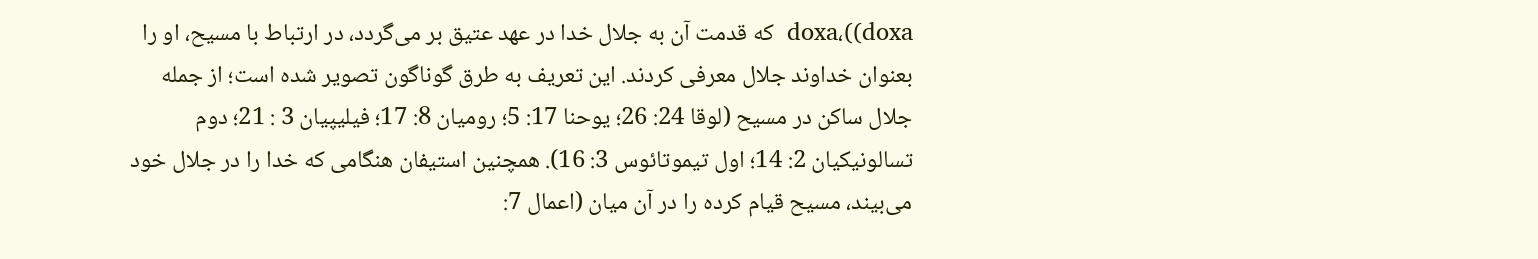doxa،((doxa  که قدمت آن به جلال خدا در عهد عتیق بر می‌گردد، در ارتباط با مسیح، او را بعنوان خداوند جلال معرفی کردند. این تعریف به طرق گوناگون تصویر شده است؛ از جمله جلال ساکن در مسیح (لوقا 24: 26؛ یوحنا 17: 5؛ رومیان 8: 17؛ فیلیپیان 3 : 21؛ دوم تسالونیکیان 2: 14؛ اول تیموتائوس 3: 16). همچنین استیفان هنگامی که خدا را در جلال خود می‌بیند، مسیح قیام کرده را در آن میان (اعمال 7: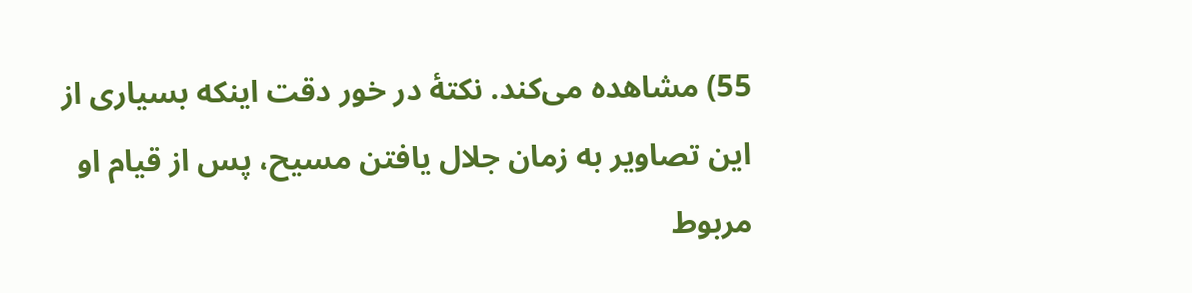55) مشاهده می‌کند. نکتۀ در خور دقت اینکه بسیاری از این تصاویر به زمان جلال یافتن مسیح، پس از قیام او مربوط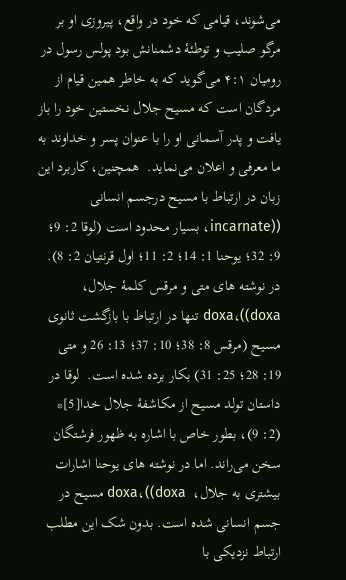می‌شوند، قیامی که خود در واقع، پیروزی او بر مرگو صلیب و توطئۀ دشمنانش بود پولس رسول در رومیان ۴:۱ می‌گوید که به خاطر همین قیام از مردگان است که مسیح جلال نخستین خود را باز یافت و پدر آسمانی او را با عنوان پسر و خداوند به ما معرفی و اعلان می‌نماید.  همچنین، کاربرد این زبان در ارتباط با مسیح درجسم انسانی ((incarnate، بسیار محدود است (لوقا 2: 9؛ 9: 32؛ یوحنا 1: 14؛ 2: 11؛ اول قرنتیان 2: 8).  در نوشته های متی و مرقس کلمۀ جلال،  doxa،((doxa تنها در ارتباط با بازگشت ثانوی مسیح (مرقس 8: 38؛ 10: 37؛ 13: 26 و متی 19: 28؛ 25: 31) بکار برده شده است.  لوقا در داستان تولد مسیح از مکاشفۀ جلال خدا[5]* (2: 9)، بطور خاص با اشاره به ظهور فرشتگان سخن می‌راند. اما در نوشته های یوحنا اشارات بیشتری به جلال،  doxa،((doxa مسیح در جسم انسانی شده است. بدون شک این مطلب ارتباط نزدیکی با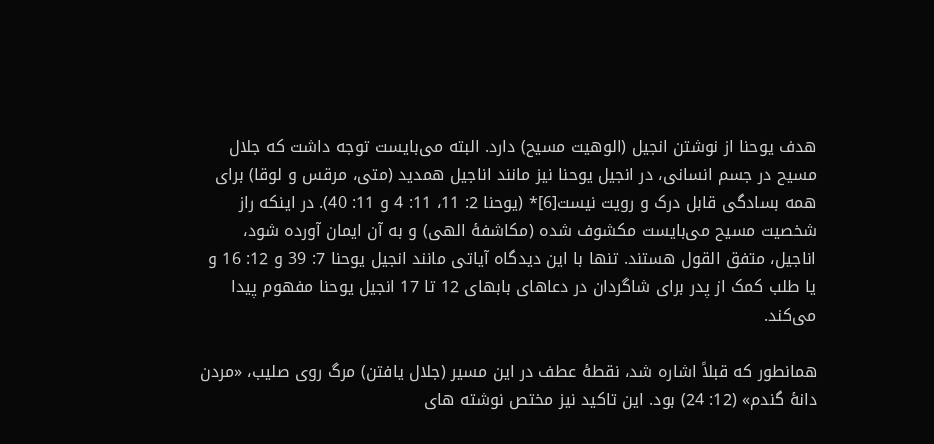هدف یوحنا از نوشتن انجیل (الوهیت مسیح) دارد. البته می‌بایست توجه داشت که جلال مسیح در جسم انسانی، در انجیل یوحنا نیز مانند اناجیل همدید (متی، مرقس و لوقا) برای همه بسادگی قابل درک و رویت نیست[6]* (یوحنا 2: 11، 11: 4 و 11: 40). در اینکه راز شخصیت مسیح می‌بایست مکشوف شده (مکاشفۀ الهی) و به آن ایمان آورده شود، اناجیل، متفق القول هستند. تنها با این دیدگاه آیاتی مانند انجیل یوحنا 7: 39 و 12: 16 و یا طلب کمک از پدر برای شاگردان در دعاهای بابهای 12 تا 17 انجیل یوحنا مفهوم پیدا می‌کند.

همانطور که قبلاً اشاره شد، نقطۀ عطف در این مسیر (جلال یافتن) مرگ روی صلیب، «مردن دانۀ گندم» (12: 24) بود. این تاکید نیز مختص نوشته های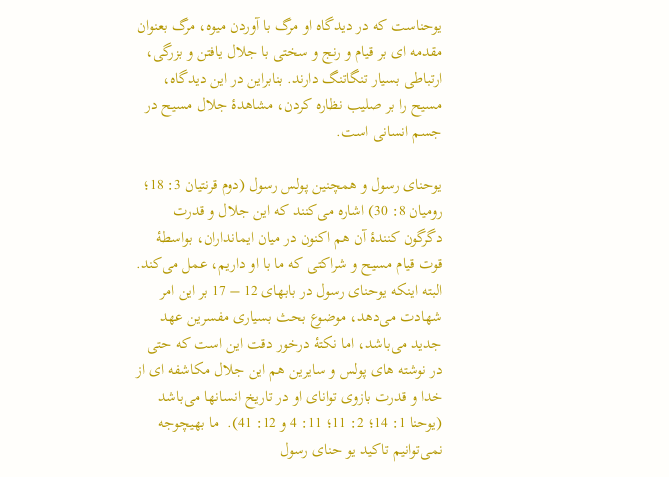یوحناست که در دیدگاه او مرگ با آوردن میوه، مرگ بعنوان مقدمه ای بر قیام و رنج و سختی با جلال یافتن و بزرگی، ارتباطی بسیار تنگاتنگ دارند. بنابراین در این دیدگاه، مسیح را بر صلیب نظاره کردن، مشاهدۀ جلال مسیح در جسم انسانی است.

یوحنای رسول و همچنین پولس رسول (دوم قرنتیان 3: 18؛ رومیان 8: 30) اشاره می‌کنند که این جلال و قدرت دگرگون کنندۀ آن هم اکنون در میان ایمانداران، بواسطۀ قوت قیام مسیح و شراکتی که ما با او داریم، عمل می‌کند. البته اینکه یوحنای رسول در بابهای 12 – 17 بر این امر شهادت می‌دهد، موضوع بحث بسیاری مفسرین عهد جدید می‌باشد، اما نکتۀ درخور دقت این است که حتی در نوشته های پولس و سایرین هم این جلال مکاشفه ای از خدا و قدرت بازوی توانای او در تاریخ انسانها می‌باشد (یوحنا 1: 14؛ 2: 11؛ 11: 4 و 12: 41).  ما بهیچوجه نمی‌توانیم تاکید یو حنای رسول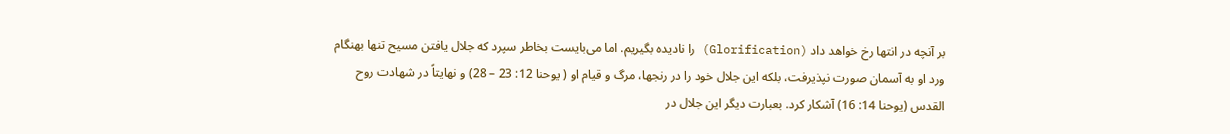بر آنچه در انتها رخ خواهد داد (Glorification) را نادیده بگیریم. اما می‌بایست بخاطر سپرد که جلال یافتن مسیح تنها بهنگام ورد او به آسمان صورت نپذیرفت، بلکه این جلال خود را در رنجها، مرگ و قیام او ( یوحنا 12: 23 – 28) و نهایتاً در شهادت روح القدس (یوحنا 14: 16) آشکار کرد. بعبارت دیگر این جلال در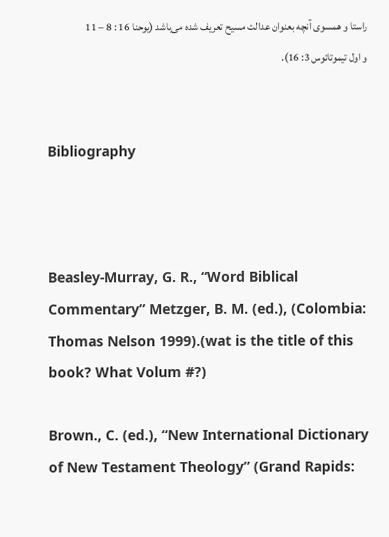راستا و همسوی آنچه بعنوان عدالت مسیح تعریف شده می‌باشد (یوحنا 16 : 8 – 11 و اول تیموتائوس 3: 16).


Bibliography



Beasley-Murray, G. R., “Word Biblical Commentary” Metzger, B. M. (ed.), (Colombia: Thomas Nelson 1999).(wat is the title of this book? What Volum #?)

Brown., C. (ed.), “New International Dictionary of New Testament Theology” (Grand Rapids: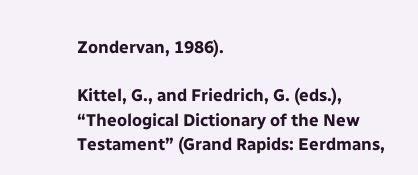Zondervan, 1986).

Kittel, G., and Friedrich, G. (eds.), “Theological Dictionary of the New Testament” (Grand Rapids: Eerdmans,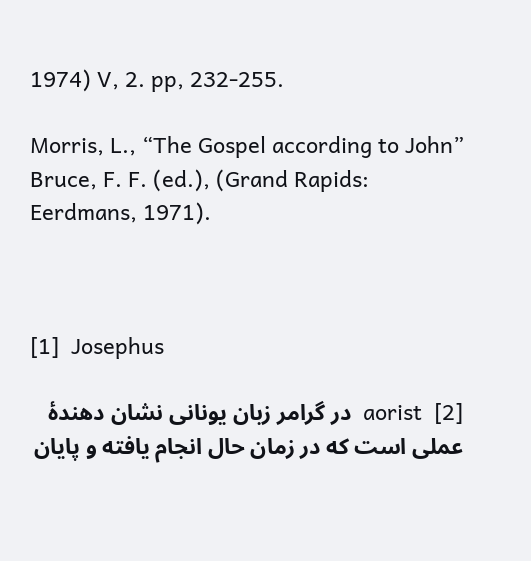1974) V, 2. pp, 232-255.

Morris, L., “The Gospel according to John” Bruce, F. F. (ed.), (Grand Rapids: Eerdmans, 1971).



[1]  Josephus

[2]  aorist  در گرامر زبان یونانی نشان دهندۀ عملی است که در زمان حال انجام یافته و پایان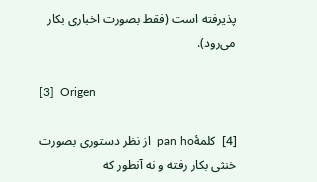پذیرفته است (فقط بصورت اخباری بکار می‌رود).

[3]  Origen

[4]  کلمۀpan ho  از نظر دستوری بصورت خنثی بکار رفته و نه آنطور که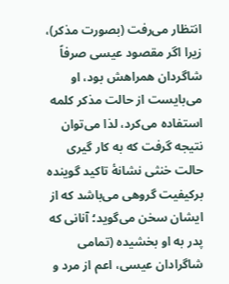انتظار می‌رفت (بصورت مذکر)، زیرا اگر مقصود عیسی صرفاً شاگردان همراهش بود، او می‌بایست از حالت مذکر کلمه استفاده می‌کرد، لذا می‌توان نتیجه گرفت که به کار گیری حالت خنثی نشانۀ تاکید گوینده برکیفیت گروهی می‌باشد که از ایشان سخن می‌گوید؛ آنانی که پدر به او بخشیده (تمامی شاگرادان عیسی، اعم از مرد و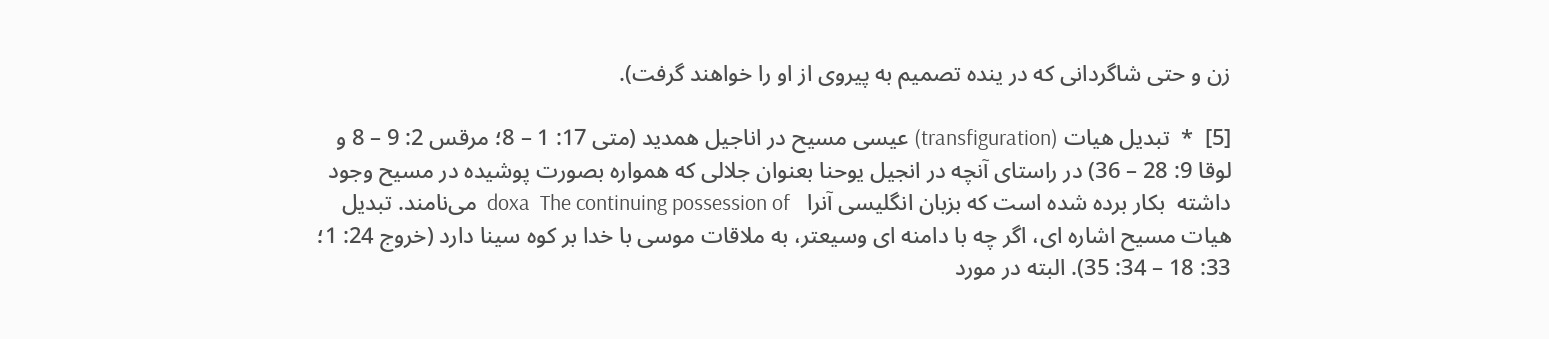زن و حتی شاگردانی که در ینده تصمیم به پیروی از او را خواهند گرفت).

[5]  *  تبدیل هیات (transfiguration) عیسی مسیح در اناجیل همدید (متی 17: 1 – 8؛ مرقس 2: 9 – 8 و لوقا 9: 28 – 36) در راستای آنچه در انجیل یوحنا بعنوان جلالی که همواره بصورت پوشیده در مسیح وجود داشته  بکار برده شده است که بزبان انگلیسی آنرا   doxa  The continuing possession of  می‌نامند. تبدیل هیات مسیح اشاره ای، اگر چه با دامنه ای وسیعتر، به ملاقات موسی با خدا بر کوه سینا دارد (خروج 24: 1؛ 33: 18 – 34: 35). البته در مورد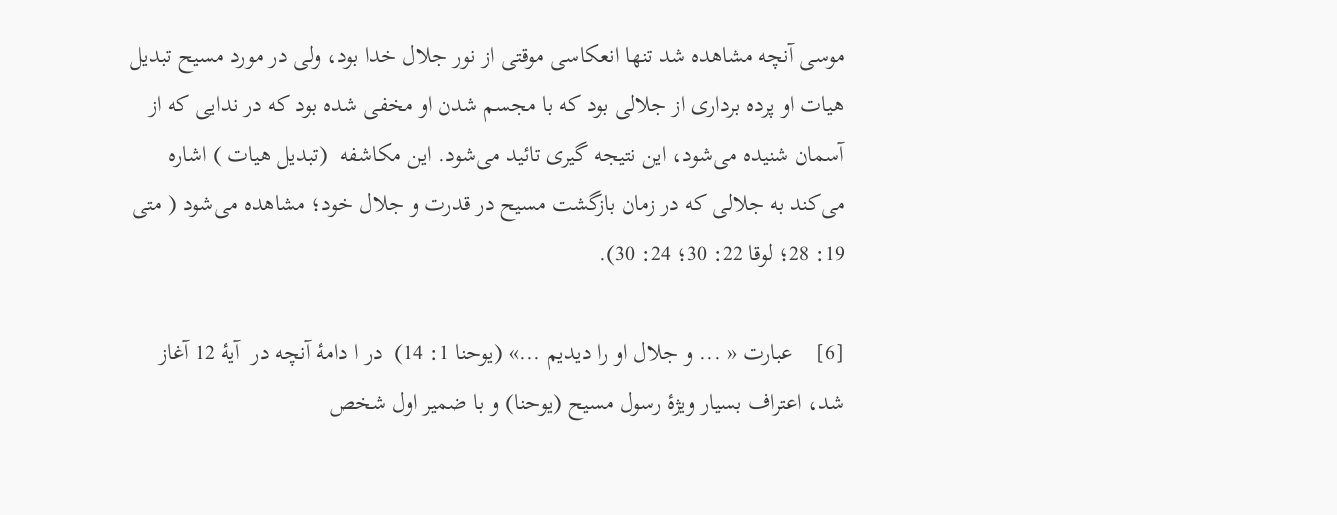موسی آنچه مشاهده شد تنها انعکاسی موقتی از نور جلال خدا بود، ولی در مورد مسیح تبدیل هیات او پرده برداری از جلالی بود که با مجسم شدن او مخفی شده بود که در ندایی که از آسمان شنیده می‌شود، این نتیجه گیری تائید می‌شود. این مکاشفه  (تبدیل هیات ) اشاره می‌کند به جلالی که در زمان بازگشت مسیح در قدرت و جلال خود؛ مشاهده می‌شود ( متی 19: 28؛ لوقا 22: 30؛ 24: 30).

[6]    عبارت « ... و جلال او را دیدیم ...» (یوحنا 1: 14)  در ا دامۀ آنچه در  آیۀ 12 آغاز شد، اعتراف بسیار ویژۀ رسول مسیح (یوحنا) و با ضمیر اول شخص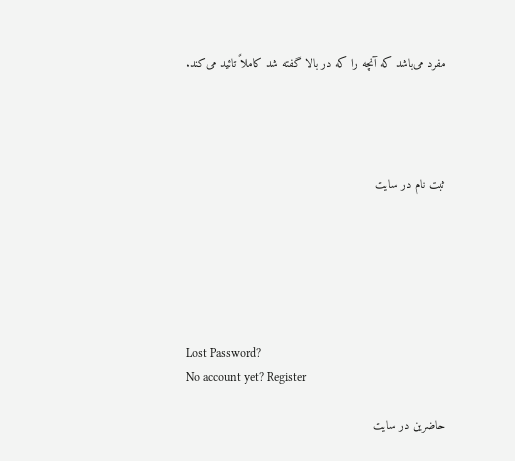مفرد می‌باشد که آنچه را که در بالا گفته شد کاملاً تائید می‌کند.




ثبت نام در سایت






Lost Password?
No account yet? Register

حاضرین در سایت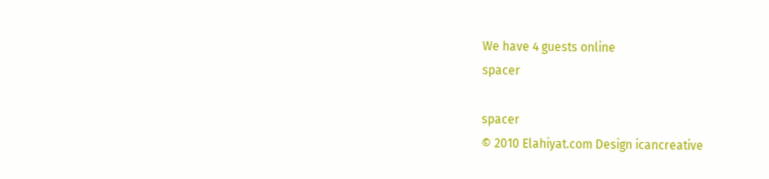We have 4 guests online
spacer

spacer
© 2010 Elahiyat.com Design icancreative